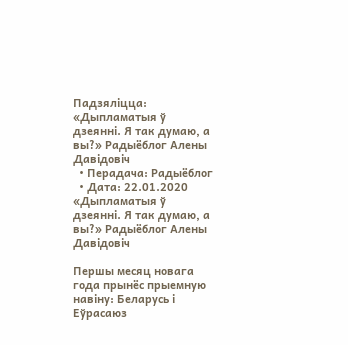Падзяліцца:
«Дыпламатыя ў дзеянні. Я так думаю, а вы?» Радыёблог Алены Давідовіч
  • Перадача: Радыёблог
  • Дата: 22.01.2020
«Дыпламатыя ў дзеянні. Я так думаю, а вы?» Радыёблог Алены Давідовіч

Першы месяц новага года прынёс прыемную навіну: Беларусь і Еўрасаюз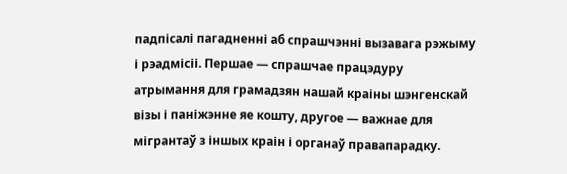падпісалі пагадненні аб спрашчэнні вызавага рэжыму і рэадмісіі. Першае — спрашчае працэдуру атрымання для грамадзян нашай краіны шэнгенскай візы і паніжэнне яе кошту, другое — важнае для мігрантаў з іншых краін і органаў правапарадку.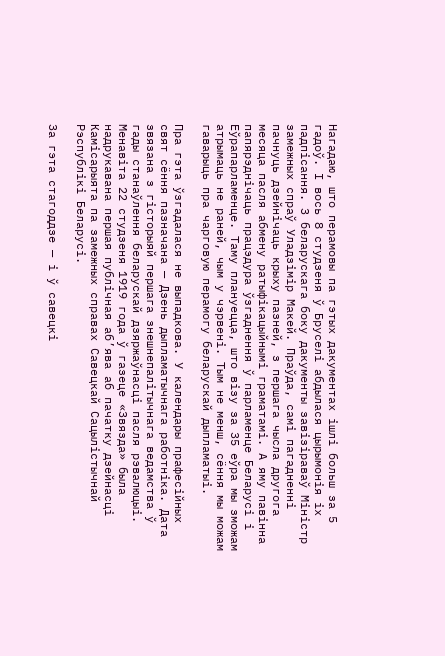Нагадаю, што перамовы па гэтых дакументах ішлі больш за 5 гадоў. І вось 8 студзеня ў Бруселі абдылася цырымонія іх падпісання. З беларускага боку дакументы завізіраваў Міністр замежных спраў Уладзімір Макей. Праўда, самі пагадненні пачнуць дзейнічаць крыху пазней, з першага чысла другога месяца пасля абмену ратыфікацыйнымі граматамі. А яму павінна папярэднічаць працэдура ўзгаднення ў парламенце Беларусі і Еўрапарламенце. Таму плануецца, што візу за 35 еўра мы зможам атрымаць не раней, чым у чэрвені. Тым не менш, сёння мы можам гаварыць пра чарговую перамогу беларускай дыпламатыі.

Пра гэта ўзгадалася не выпадкова. У календары прафесійных свят сёння пазначана — Дзень дыпламатычнага работніка. Дата звязана з гісторыяй першага знешнепалітычнага ведамства ў гады станаўлення беларускай дзяржаўнасці пасля рэвалюцыі. Менавіта 22 студзеня 1919 года ў газеце «Звязда» была надрукавана першая публічная аб’ява аб пачатку дзейнасці Камісарыята па замежных справах Савецкай Сацылістычнай Рэспублікі Беларусі.

За гэта стагоддзе — і ў савецкі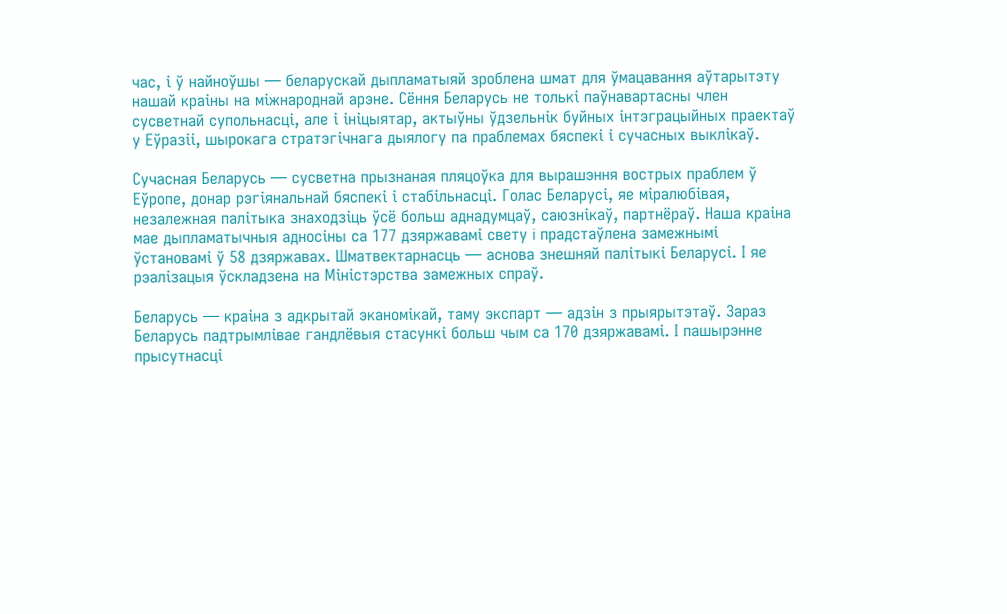час, і ў найноўшы — беларускай дыпламатыяй зроблена шмат для ўмацавання аўтарытэту нашай краіны на міжнароднай арэне. Сёння Беларусь не толькі паўнавартасны член сусветнай супольнасці, але і ініцыятар, актыўны ўдзельнік буйных інтэграцыйных праектаў у Еўразіі, шырокага стратэгічнага дыялогу па праблемах бяспекі і сучасных выклікаў.

Сучасная Беларусь — сусветна прызнаная пляцоўка для вырашэння вострых праблем ў Еўропе, донар рэгіянальнай бяспекі і стабільнасці. Голас Беларусі, яе міралюбівая, незалежная палітыка знаходзіць ўсё больш аднадумцаў, саюзнікаў, партнёраў. Наша краіна мае дыпламатычныя адносіны са 177 дзяржавамі свету i прадстаўлена замежнымі ўстановамі ў 58 дзяржавах. Шматвектарнасць — аснова знешняй палітыкі Беларусі. І яе рэалізацыя ўскладзена на Міністэрства замежных спраў.

Беларусь — краіна з адкрытай эканомікай, таму экспарт — адзін з прыярытэтаў. Зараз Беларусь падтрымлівае гандлёвыя стасункі больш чым са 170 дзяржавамі. І пашырэнне прысутнасці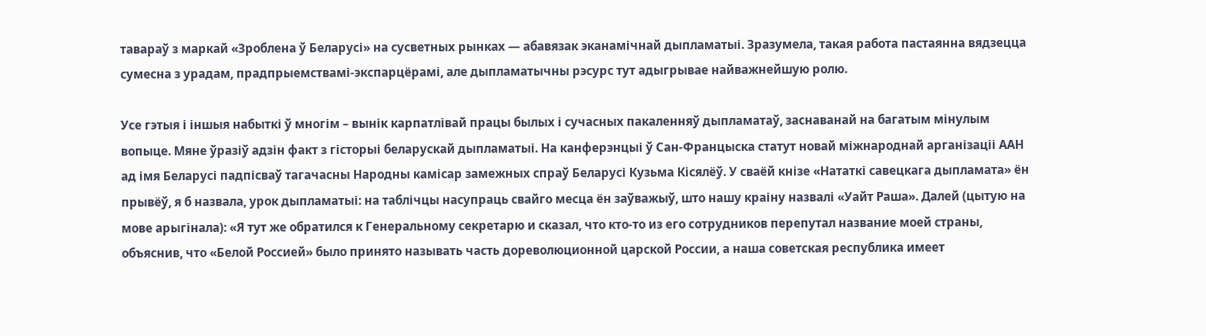тавараў з маркай «Зроблена ў Беларусі» на сусветных рынках — абавязак эканамічнай дыпламатыі. Зразумела, такая работа пастаянна вядзецца сумесна з урадам, прадпрыемствамі-экспарцёрамі, але дыпламатычны рэсурс тут адыгрывае найважнейшую ролю.

Усе гэтыя і іншыя набыткі ў многім – вынік карпатлівай працы былых і сучасных пакаленняў дыпламатаў, заснаванай на багатым мінулым вопыце. Мяне ўразіў адзін факт з гісторыі беларускай дыпламатыі. На канферэнцыі ў Сан-Францыска статут новай міжнароднай арганізаціі ААН ад імя Беларусі падпісваў тагачасны Народны камісар замежных спраў Беларусі Кузьма Кісялёў. У сваёй кнізе «Нататкі савецкага дыпламата» ён прывёў, я б назвала, урок дыпламатыі: на таблічцы насупраць свайго месца ён заўважыў, што нашу краіну назвалі «Уайт Раша». Далей (цытую на мове арыгінала): «Я тут же обратился к Генеральному секретарю и сказал, что кто-то из его сотрудников перепутал название моей страны, объяснив, что «Белой Россией» было принято называть часть дореволюционной царской России, а наша советская республика имеет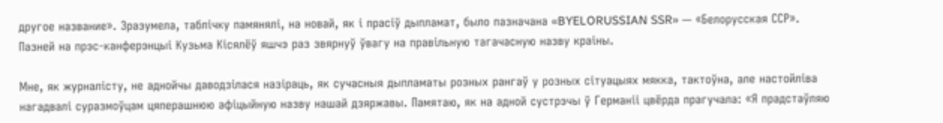другое название». Зразумела, таблічку памянялі, на новай, як і прасіў дыпламат, было пазначана «BYELORUSSIAN SSR» — «Белорусская ССР». Пазней на прэс-канферэнцыі Кузьма Кісялёў яшчэ раз звярнуў ўвагу на правільную тагачасную назву краіны.

Мне, як журналісту, не аднойчы даводзілася назіраць, як сучасныя дыпламаты розных рангаў у розных сітуацыях мякка, тактоўна, але настойліва нагадвалі суразмоўцам цяперашнюю афіцыйную назву нашай дзяржавы. Памятаю, як на адной сустрэчы ў Германіі цвёрда прагучала: «Я прадстаўляю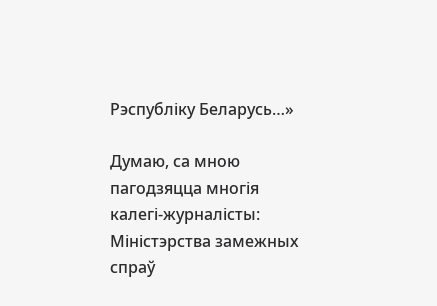Рэспубліку Беларусь…»

Думаю, са мною пагодзяцца многія калегі-журналісты: Міністэрства замежных спраў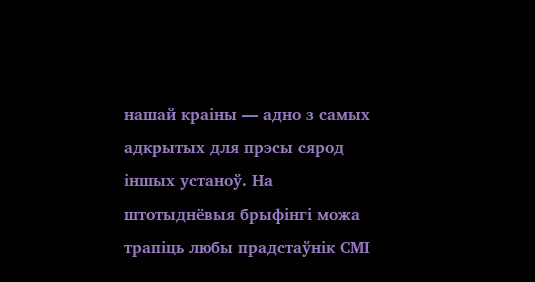нашай краіны — адно з самых адкрытых для прэсы сярод іншых устаноў. На штотыднёвыя брыфінгі можа трапіць любы прадстаўнік СМІ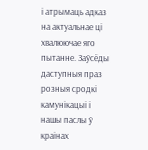і атрымаць адказ на актуальнае ці хвалюючае яго пытанне. Заўсёды даступныя праз розныя сродкі камунікацыі і нашы паслы ў краінах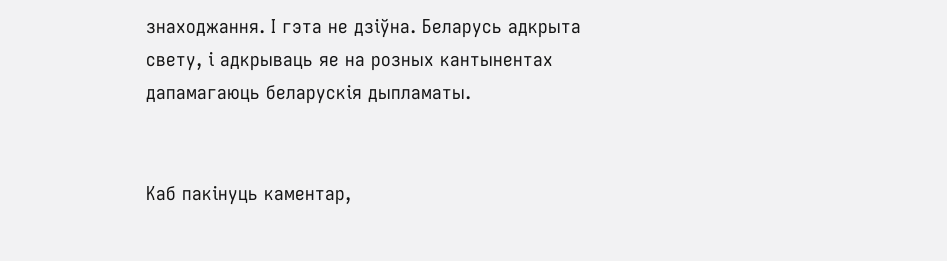знаходжання. І гэта не дзіўна. Беларусь адкрыта свету, і адкрываць яе на розных кантынентах дапамагаюць беларускія дыпламаты.


Каб пакінуць каментар,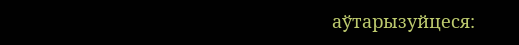аўтарызуйцеся: